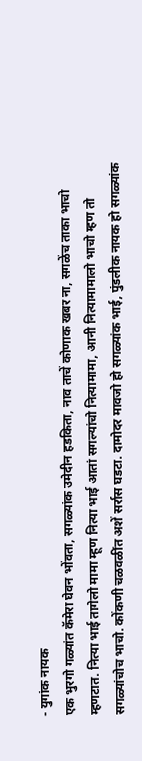- युगांक नायक
एक भुरगो गळ्यांत कॅमेरा घेवन भोंवता, सगळ्यांक उमेदीन हडकिता, नाव ताचें कोणाक खबर ना, सगळेंच ताका भाचो म्हणटात. नित्या भाई तागेलो मामा म्हूण नित्या भाई आतां सगल्यांचो नित्यामामा, आनी नित्यामामालो भाचो म्हण तो सगळ्यांचोच भाचो. कोंकणी चळवळींत अशें सर्रास घडटा. दामोदर मावजो हो सगळ्यांक भाई, पुंडलीक नायक हो सगळ्यांक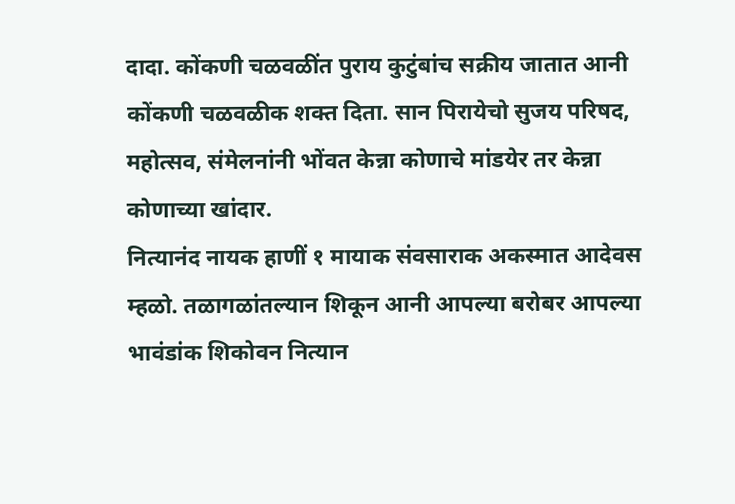दादा. कोंकणी चळवळींत पुराय कुटुंबांच सक्रीय जातात आनी कोंकणी चळवळीक शक्त दिता. सान पिरायेचो सुजय परिषद, महोत्सव, संमेलनांनी भोंवत केन्ना कोणाचे मांडयेर तर केन्ना कोणाच्या खांदार.
नित्यानंद नायक हाणीं १ मायाक संवसाराक अकस्मात आदेवस म्हळो. तळागळांतल्यान शिकून आनी आपल्या बरोबर आपल्या भावंडांक शिकोवन नित्यान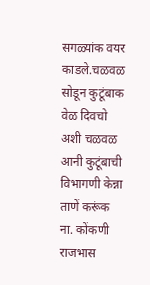सगळ्यांक वयर काडले.चळवळ सोडून कुटूंबाक वेळ दिवचो अशी चळवळ आनी कुटूंबाची विभागणी केन्ना ताणें करूंक ना. कोंकणी राजभास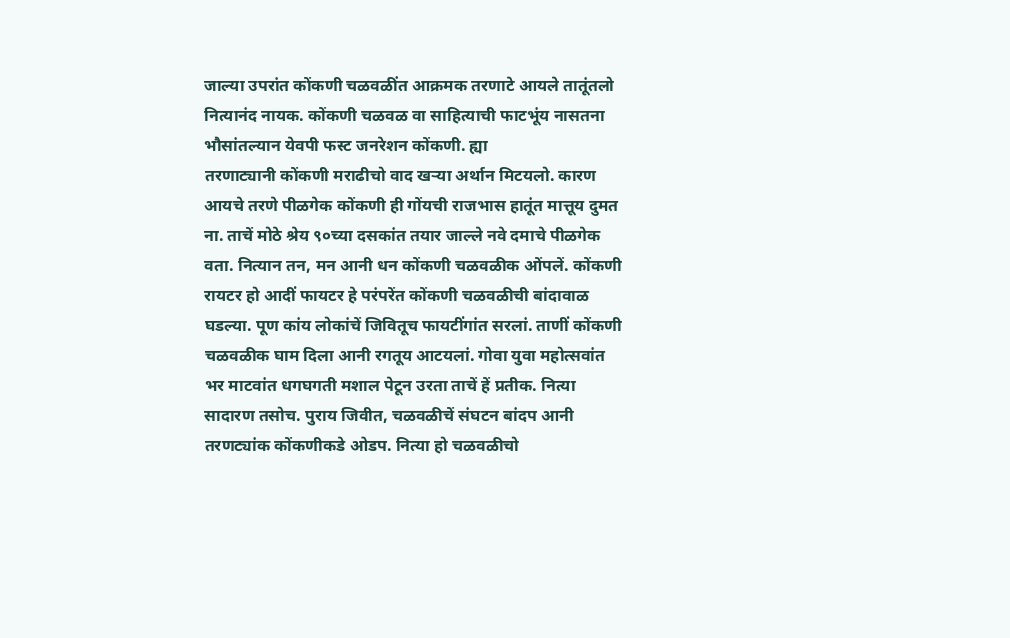जाल्या उपरांत कोंकणी चळवळींत आक्रमक तरणाटे आयले तातूंतलो नित्यानंद नायक. कोंकणी चळवळ वा साहित्याची फाटभूंय नासतना भौसांतल्यान येवपी फस्ट जनरेशन कोंकणी. ह्या
तरणाट्यानी कोंकणी मराढीचो वाद खऱ्या अर्थान मिटयलो. कारण आयचे तरणे पीळगेक कोंकणी ही गोंयची राजभास हातूंत मात्तूय दुमत ना. ताचें मोठे श्रेय ९०च्या दसकांत तयार जाल्ले नवे दमाचे पीळगेक वता. नित्यान तन, मन आनी धन कोंकणी चळवळीक ओंपलें. कोंकणी रायटर हो आदीं फायटर हे परंपरेंत कोंकणी चळवळीची बांदावाळ घडल्या. पूण कांय लोकांचें जिवितूच फायटींगांत सरलां. ताणीं कोंकणी चळवळीक घाम दिला आनी रगतूय आटयलां. गोवा युवा महोत्सवांत भर माटवांत धगघगती मशाल पेटून उरता ताचें हें प्रतीक. नित्या सादारण तसोच. पुराय जिवीत, चळवळीचें संघटन बांदप आनी तरणट्यांक कोंकणीकडे ओडप. नित्या हो चळवळीचो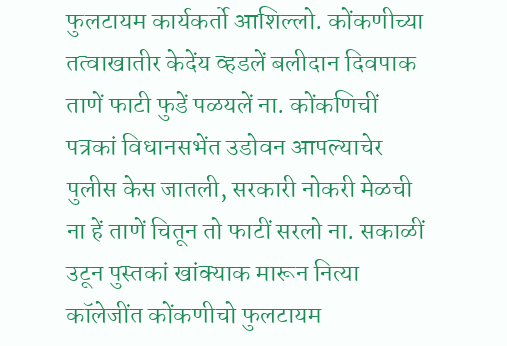फुलटायम कार्यकर्तो आशिल्लो. कोंकणीच्या तत्वाखातीर केदेंय व्हडलें बलीदान दिवपाक ताणें फाटी फुडें पळयलें ना. कोंकणिचीं पत्रकां विधानसभेंत उडोवन आपल्याचेर पुलीस केस जातली, सरकारी नोकरी मेळची ना हें ताणें चितून तो फाटीं सरलो ना. सकाळीं उटून पुस्तकां खांक्याक मारून नित्या कॉलेजींत कोंकणीचो फुलटायम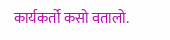कार्यकर्तो कसो वतालो.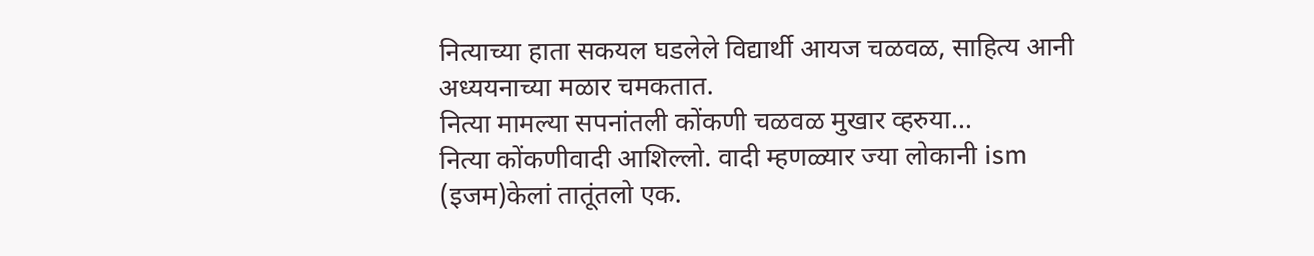नित्याच्या हाता सकयल घडलेले विद्यार्थी आयज चळवळ, साहित्य आनी अध्ययनाच्या मळार चमकतात.
नित्या मामल्या सपनांतली कोंकणी चळवळ मुखार व्हरुया…
नित्या कोंकणीवादी आशिल्लो. वादी म्हणळ्यार ज्या लोकानी ism (इजम)केलां तातूंतलो एक.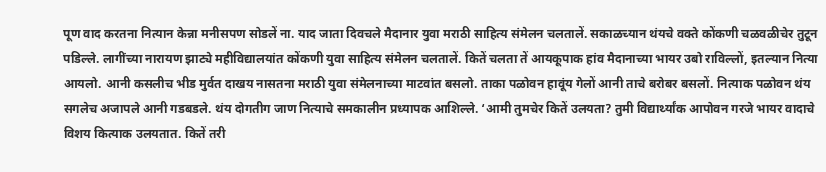पूण वाद करतना नित्यान केन्ना मनीसपण सोडलें ना. याद जाता दिवचले मैदानार युवा मराठी साहित्य संमेलन चलतालें. सकाळच्यान थंयचे वक्ते कोंकणी चळवळीचेर तुटून पडिल्ले. लागींच्या नारायण झाट्ये महीविद्यालयांत कोंकणी युवा साहित्य संमेलन चलतालें. कितें चलता तें आयकूपाक हांव मैदानाच्या भायर उबो राविल्लों, इतल्यान नित्या आयलो. आनी कसलीच भीड मुर्वत दाखय नासतना मराठी युवा संमेलनाच्या माटवांत बसलो. ताका पळोवन हावूंय गेलों आनी ताचे बरोबर बसलों. नित्याक पळोवन थंय सगलेच अजापले आनी गडबडले. थंय दोगतीग जाण नित्याचे समकालीन प्रध्यापक आशिल्ले. ‘आमी तुमचेर कितें उलयता? तुमी विद्यार्थ्यांक आपोवन गरजे भायर वादाचे विशय कित्याक उलयतात. कितें तरी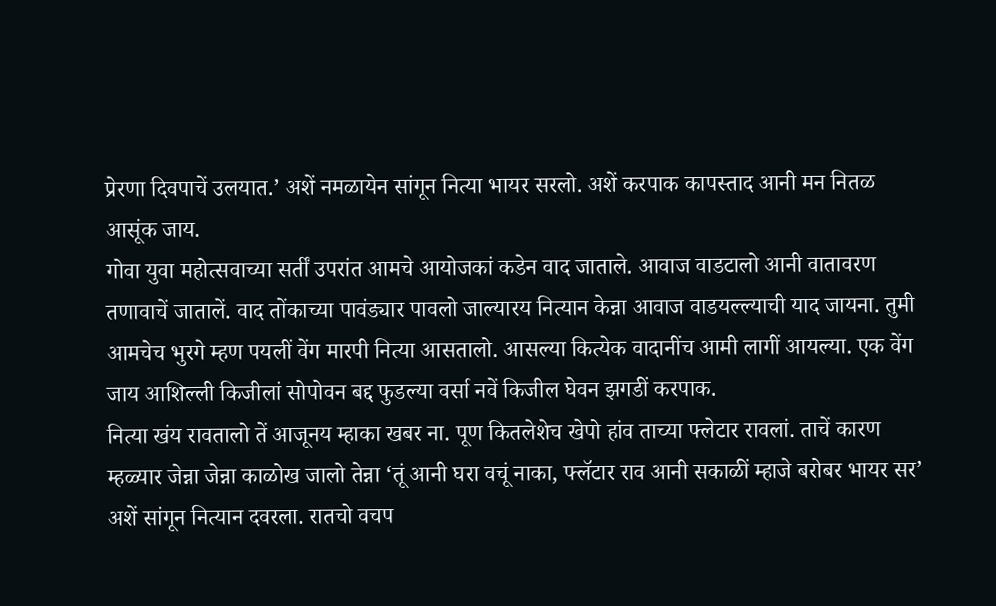प्रेरणा दिवपाचें उलयात.’ अशें नमळायेन सांगून नित्या भायर सरलो. अशें करपाक कापस्ताद आनी मन नितळ आसूंक जाय.
गोवा युवा महोत्सवाच्या सर्तीं उपरांत आमचे आयोजकां कडेन वाद जाताले. आवाज वाडटालो आनी वातावरण तणावाचें जातालें. वाद तोंकाच्या पावंड्यार पावलो जाल्यारय नित्यान केन्ना आवाज वाडयल्ल्याची याद जायना. तुमी आमचेच भुरगे म्हण पयलीं वेंग मारपी नित्या आसतालो. आसल्या कित्येक वादानींच आमी लागीं आयल्या. एक वेंग जाय आशिल्ली किजीलां सोपोवन बद्द फुडल्या वर्सा नवें किजील घेवन झगडीं करपाक.
नित्या खंय रावतालो तें आजूनय म्हाका खबर ना. पूण कितलेशेच खेपो हांव ताच्या फ्लेटार रावलां. ताचें कारण म्हळ्यार जेन्ना जेन्ना काळोख जालो तेन्ना ‘तूं आनी घरा वचूं नाका, फ्लॅटार राव आनी सकाळीं म्हाजे बरोबर भायर सर’ अशें सांगून नित्यान दवरला. रातचो वचप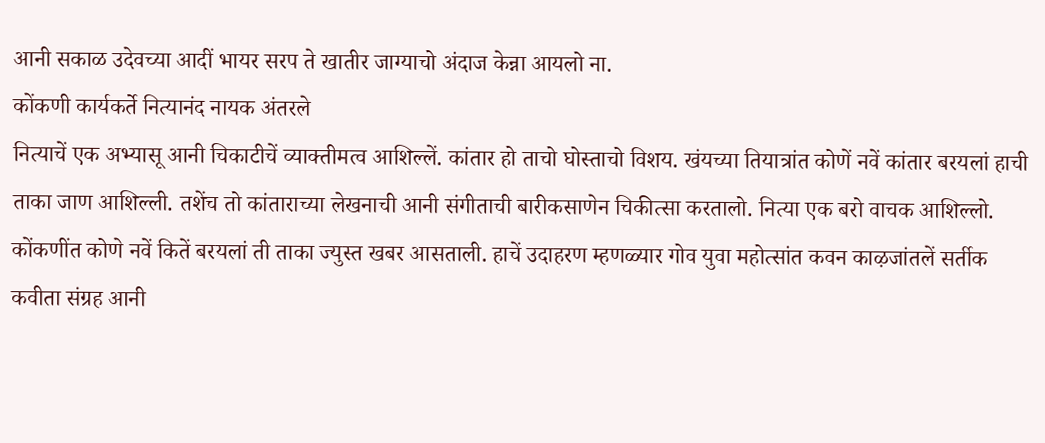आनी सकाळ उदेवच्या आदीं भायर सरप ते खातीर जाग्याचो अंदाज केन्ना आयलो ना.
कोंकणी कार्यकर्ते नित्यानंद नायक अंतरले
नित्याचें एक अभ्यासू आनी चिकाटीचें व्याक्तीमत्व आशिल्लें. कांतार हो ताचो घोस्ताचो विशय. खंयच्या तियात्रांत कोणें नवें कांतार बरयलां हाची ताका जाण आशिल्ली. तशेंच तो कांताराच्या लेखनाची आनी संगीताची बारीकसाणेन चिकीत्सा करतालो. नित्या एक बरो वाचक आशिल्लो. कोंकणींत कोणे नवें कितें बरयलां ती ताका ज्युस्त खबर आसताली. हाचें उदाहरण म्हणळ्यार गोव युवा महोत्सांत कवन काऴजांतलें सर्तीक कवीता संग्रह आनी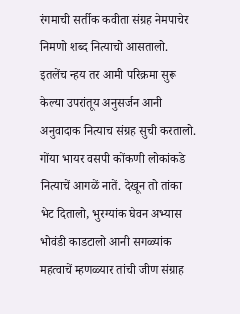रंगमाची सर्तीक कवीता संग्रह नेमपाचेर निमणो शब्द नित्याचो आसतालो. इतलेंच न्हय तर आमी परिक्रमा सुरू केल्या उपरांतूय अनुसर्जन आनी अनुवादाक नित्याच संग्रह सुची करतालो. गोंया भायर वसपी कोंकणी लोकांकडे नित्याचें आगळें नातें. देखून तो तांका भेट दितालो, भुरग्यांक घेवन अभ्यास भोवंडी काडटालो आनी सगळ्यांक महत्वाचें म्हणळ्यार तांची जीण संग्राह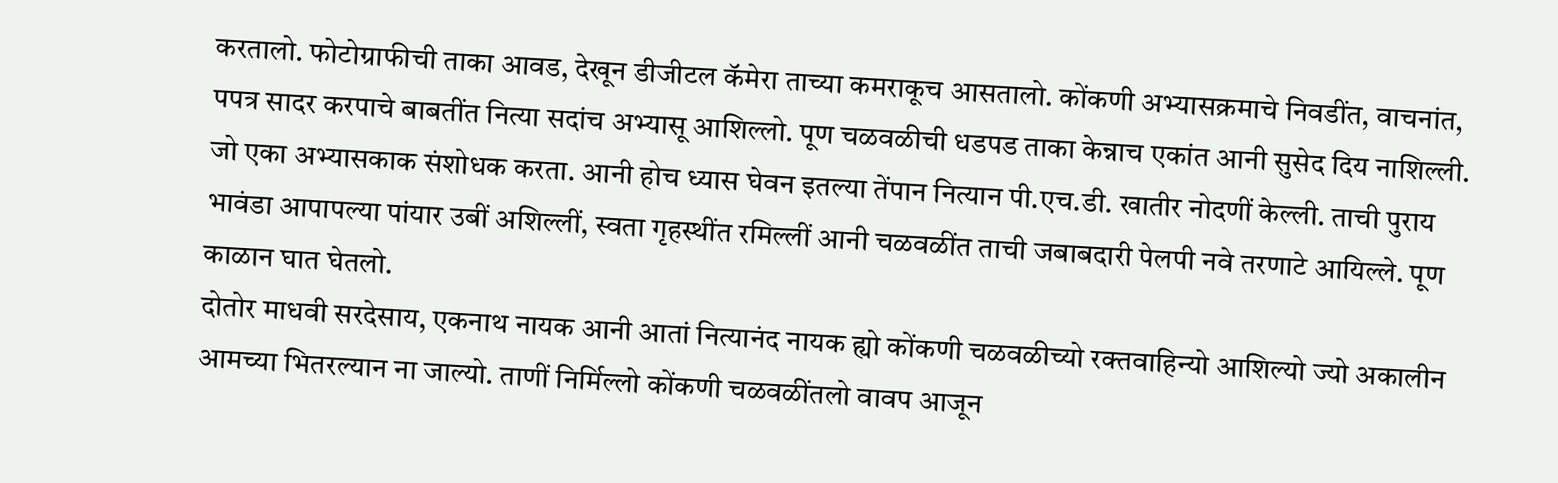करतालो. फोटोग्राफीची ताका आवड, देखून डीजीटल कॅमेरा ताच्या कमराकूच आसतालो. कोंकणी अभ्यासक्रमाचे निवडींत, वाचनांत, पपत्र सादर करपाचे बाबतींत नित्या सदांच अभ्यासू आशिल्लो. पूण चळवळीची धडपड ताका केन्नाच एकांत आनी सुसेद दिय नाशिल्ली. जो एका अभ्यासकाक संशोधक करता. आनी होच ध्यास घेवन इतल्या तेंपान नित्यान पी.एच.डी. खातीर नोदणीं केल्ली. ताची पुराय भावंडा आपापल्या पांयार उबीं अशिल्लीं, स्वता गृहस्थींत रमिल्लीं आनी चळवळींत ताची जबाबदारी पेलपी नवे तरणाटे आयिल्ले. पूण काळान घात घेतलो.
दोतोर माधवी सरदेसाय, एकनाथ नायक आनी आतां नित्यानंद नायक ह्यो कोंकणी चळवळीच्यो रक्तवाहिन्यो आशिल्यो ज्यो अकालीन आमच्या भितरल्यान ना जाल्यो. ताणीं निर्मिल्लो कोंकणी चळवळींतलो वावप आजून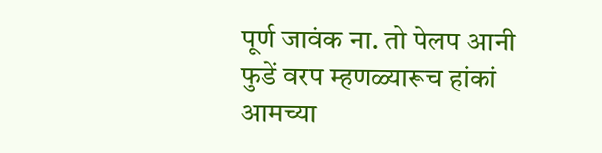पूर्ण जावंक ना. तो पेलप आनी फुडें वरप म्हणळ्यारूच हांकां आमच्या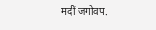मदीं जगोवप.